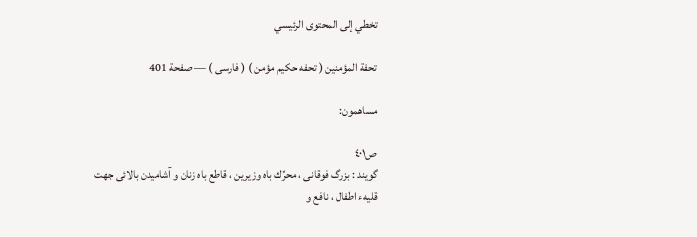تخطي إلى المحتوى الرئيسي

تحفة المؤمنين ( تحفه حكيم مؤمن ) ( فارسى ) — صفحة 401

مساهمون:

ص٤٠١
گويند : بزرگ فوقانى ، محرِّك باه وزيرين ، قاطع باه زنان و آشاميدن بالائى جهت قليهء اطفال ، نافع و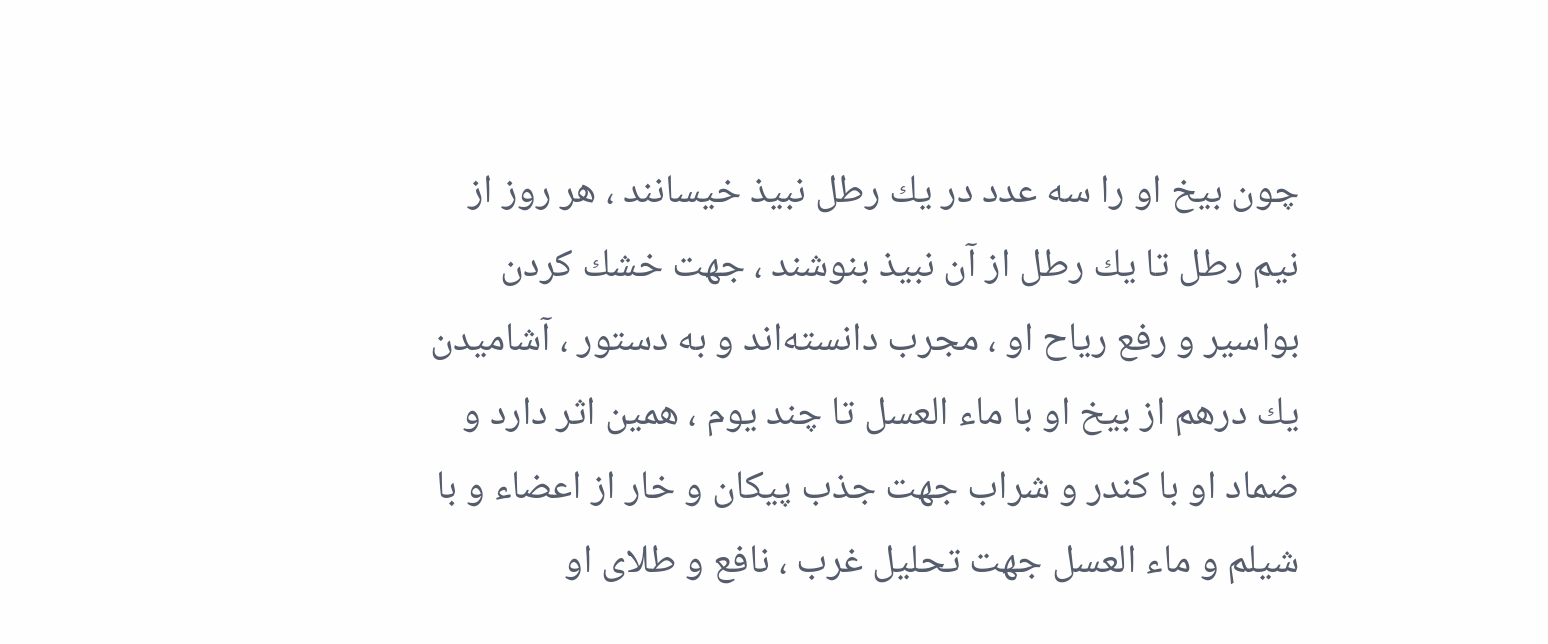چون بيخ او را سه عدد در يك رطل نبيذ خيسانند ، هر روز از نيم رطل تا يك رطل از آن نبيذ بنوشند ، جهت خشك كردن بواسير و رفع رياح او ، مجرب دانسته‌اند و به دستور ، آشاميدن يك درهم از بيخ او با ماء العسل تا چند يوم ، همين اثر دارد و ضماد او با كندر و شراب جهت جذب پيكان و خار از اعضاء و با شيلم و ماء العسل جهت تحليل غرب ، نافع و طلاى او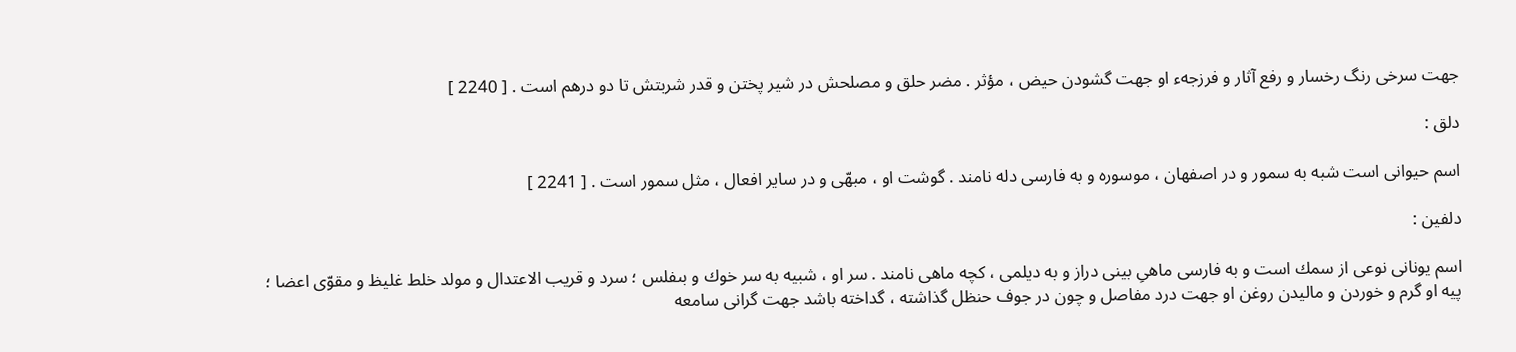جهت سرخى رنگ رخسار و رفع آثار و فرزجهء او جهت گشودن حيض ، مؤثر . مضر حلق و مصلحش در شير پختن و قدر شربتش تا دو درهم است . [ 2240 ]

دلق :

اسم حيوانى است شبه به سمور و در اصفهان ، موسوره و به فارسى دله نامند . گوشت او ، مبهّى و در ساير افعال ، مثل سمور است . [ 2241 ]

دلفين :

اسم يونانى نوعى از سمك است و به فارسى ماهىِ بينى دراز و به ديلمى ، كچه ماهى نامند . سر او ، شبيه به سر خوك و بىفلس ؛ سرد و قريب الاعتدال و مولد خلط غليظ و مقوّى اعضا ؛ پيه او گرم و خوردن و ماليدن روغن او جهت درد مفاصل و چون در جوف حنظل گذاشته ، گداخته باشد جهت گرانى سامعه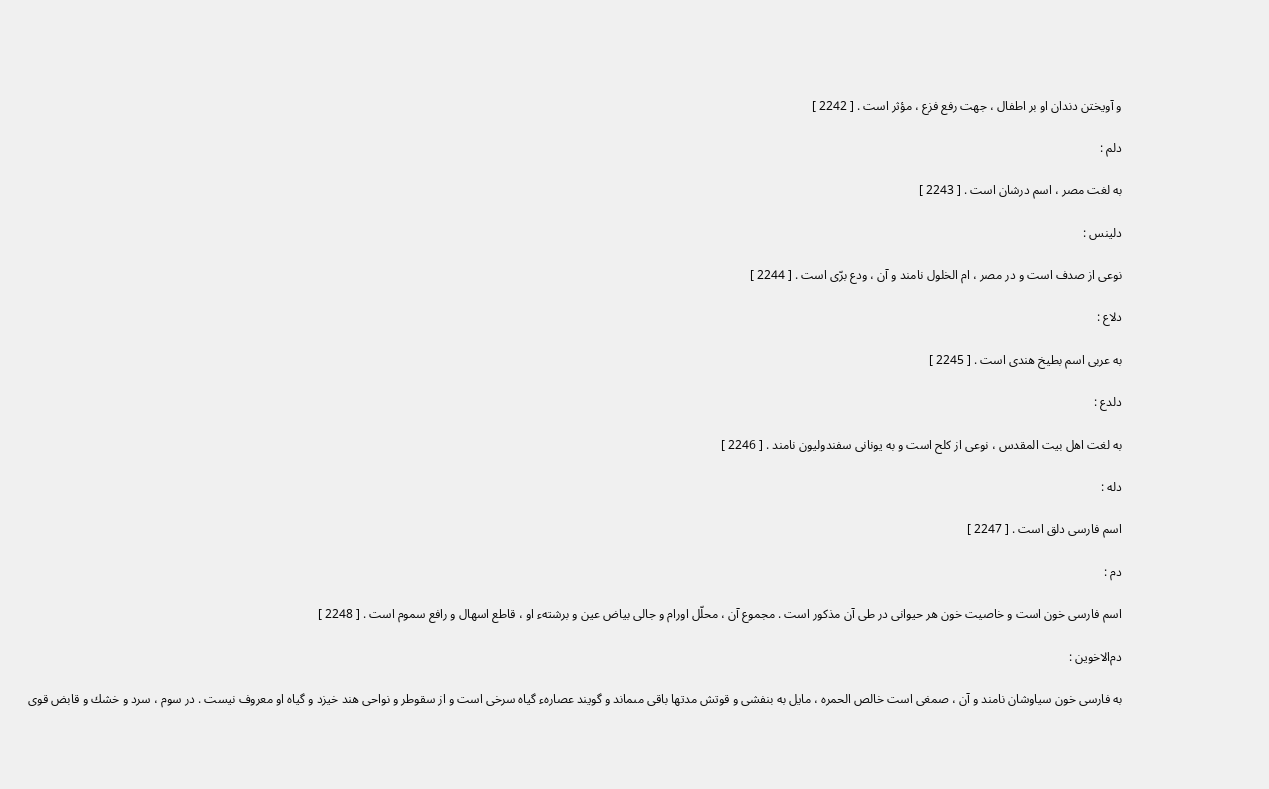و آويختن دندان او بر اطفال ، جهت رفع فزع ، مؤثر است . [ 2242 ]

دلم :

به لغت مصر ، اسم درشان است . [ 2243 ]

دلينس :

نوعى از صدف است و در مصر ، ام الخلول نامند و آن ، ودع برّى است . [ 2244 ]

دلاع :

به عربى اسم بطيخ هندى است . [ 2245 ]

دلدع :

به لغت اهل بيت المقدس ، نوعى از كلح است و به يونانى سفندوليون نامند . [ 2246 ]

دله :

اسم فارسى دلق است . [ 2247 ]

دم :

اسم فارسى خون است و خاصيت خون هر حيوانى در طى آن مذكور است . مجموع آن ، محلّل اورام و جالى بياض عين و برشتهء او ، قاطع اسهال و رافع سموم است . [ 2248 ]

دم‌الاخوين :

به فارسى خون سياوشان نامند و آن ، صمغى است خالص الحمره ، مايل به بنفشى و قوتش مدتها باقى مىماند و گويند عصارهء گياه سرخى است و از سقوطر و نواحى هند خيزد و گياه او معروف نيست . در سوم ، سرد و خشك و قابض قوى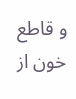و قاطع خون از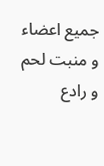جميع اعضاء و منبت لحم و رادع